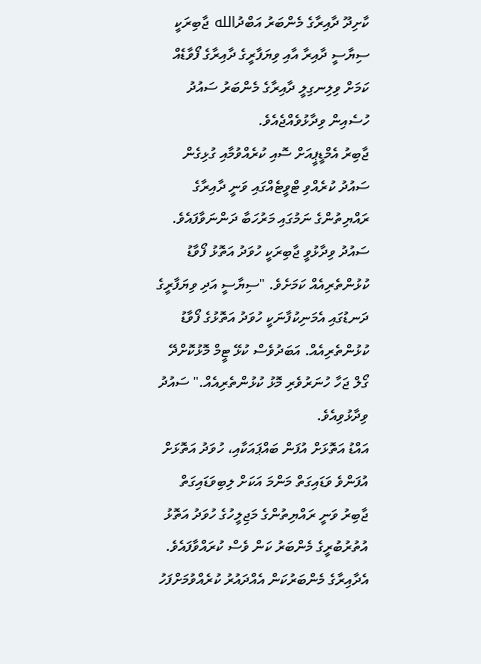ކާށިދޫ ދާއިރާގެ މެންބަރު އަބްދުالله ޖާބިރަކީ ސިޔާސީ ދާއިރާ އާއި ވިޔަފާރީގެ ދާއިރާގެ ފޯވާޑެއް ކަމަށް ވިލިނގިލީ ދާއިރާގެ މެންބަރު ސައުދު ހުސެއިން ވިދާޅުވެއްޖެއެވެ.
ޖާބިރު އެމްޑީޕީއަށް ސޮއި ކުރެއްވުމާއި ގުޅިގެން ސައުދު ކުރެއްވި ޓްވީޓެއްގައި ވަނީ ދާއިރާގެ ރައްޔިތުންގެ ނަމުގައި މަރުހަބާ ދަންނަވާފައެވެ.
ސައުދު ވިދާޅުވީ ޖާބިރަކީ ހުވަދު އަތޮޅު ފޯވާޑު ކުޅުންތެރިއެއް ކަމަށެވެ. "ސިޔާސީ އަދި ވިޔަފާރީގެ ދަނޑުގައި އެމަނިކުފާނަކީ ހުވަދު އަތޮޅުގެ ފޯވާޑު ކުޅުންތެރިއެއް. އަބަދުވެސް ކުޅޭ ޓީމް މޮޅުކޮށްދޭ ގޯލް ޖަހާ ހުނަރުވެރި މޮޅު ކުޅުންތެރިއެއް." ސައުދު ވިދާޅުވިއެވެ.
އައްޑު އަތޮޅަށް އުފަން ބައްޕައަކާއި، ހުވަދު އަތޮޅަށް އުފަންވެ ވަޑައިގަތް މަންމަ އަކަށް ލިބިވަޑައިގަތް ޖާބިރު ވަނީ ރައްޔިތުންގެ މަޖިލީހުގެ ހުވަދު އަތޮޅު އުތުރުބުރީގެ މެންބަރު ކަން ވެސް ކުރައްވާފައެވެ. އެދާއިރާގެ މެންބަރުކަން އެއްދައުރު ކުރެއްވުމަށްފަހު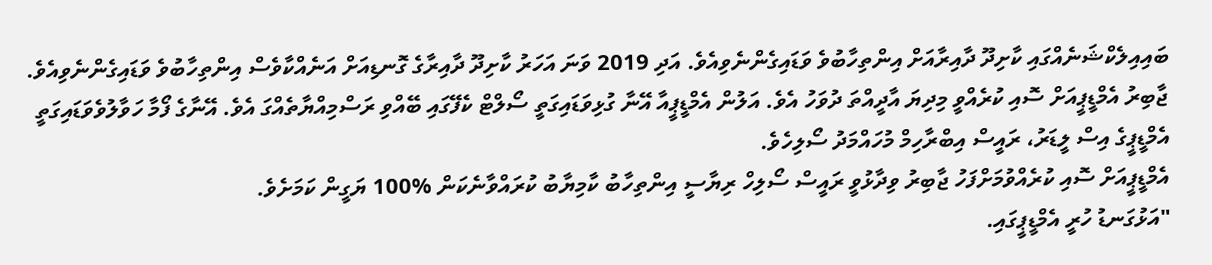ބައިއިލެކްޝަނެއްގައި ކާށިދޫ ދާއިރާއަށް އިންތިހާބުވެ ވަޑައިގެންނެވިއެވެ. އަދި 2019 ވަނަ އަހަރު ކާށިދޫ ދާއިރާގެ ގޮނޑިއަށް އަނެއްކާވެސް އިންތިހާބުވެ ވަޑައިގެންނެވިއެވެ.
ޖާބިރު އެމްޑީޕީއަށް ސޮއި ކުރެއްވީ މިދިޔަ އާދީއްތަ ދުވަހު އެވެ. އަލުން އެމްޑީޕީއާ އޭނާ ގުޅިވަޑައިގަތީ ސޯލްޓް ކެފޭގައި ބޭއްވި ރަސްމިއްޔާތެއްގަ އެވެ. އޭނާގެ ފޯމާ ހަވާލުވެވަޑައިގަތީ އެމްޑީޕީގެ އިސް ލީޑަރު، ރައީސް އިބްރާހިމް މުހައްމަދު ސޯލިހެވެ.
އެމްޑީޕީއަށް ސޮއި ކުރެއްވުމަށްފަހު ޖާބިރު ވިދާޅުވީ ރައީސް ސޯލިހް ރިޔާސީ އިންތިހާބު ކާމިޔާބު ކުރައްވާނެކަން %100 ޔަގީން ކަމަށެވެ.
"އަޅުގަނޑު ހުރީ އެމްޑީޕީގައި.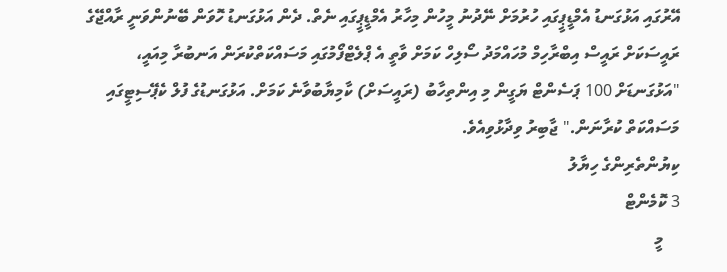އޭރުގައި އަޅުގަނޑު އެމްޑީޕީގައި ހުރުމަށް ނޭދުނު މީހުން މިހާރު އެމްޑީޕީގައި ނެތް. ދެން އަޅުގަނޑު ހޮވަން ބޭނުންވަނީ ރާއްޖޭގެ ރައީސަކަށް ރައީސް އިބްރާހިމް މުހައްމަދު ސޯލިހް ކަމަށް ވާތީ އެ ޕްލެޓްފޯމުގައި މަސައްކަތްކުރަން އަނބުރާ މިއައީ، "އަޅުގަނޑަށް 100 ޕަސެންޓް ޔަގީން މި އިންތިހާބު (ރައީސަށް) ކާމިޔާބުވާނެ ކަމަށް. އަޅުގަނޑުގެ ފުލް ކެޕޭސިޓީގައި މަސައްކަތް ކުރާނަން." ޖާބިރު ވިދާޅުވިއެވެ.
ކިޔުންތެރިންގެ ހިޔާލު
3 ކޮމެންޓް
    މީ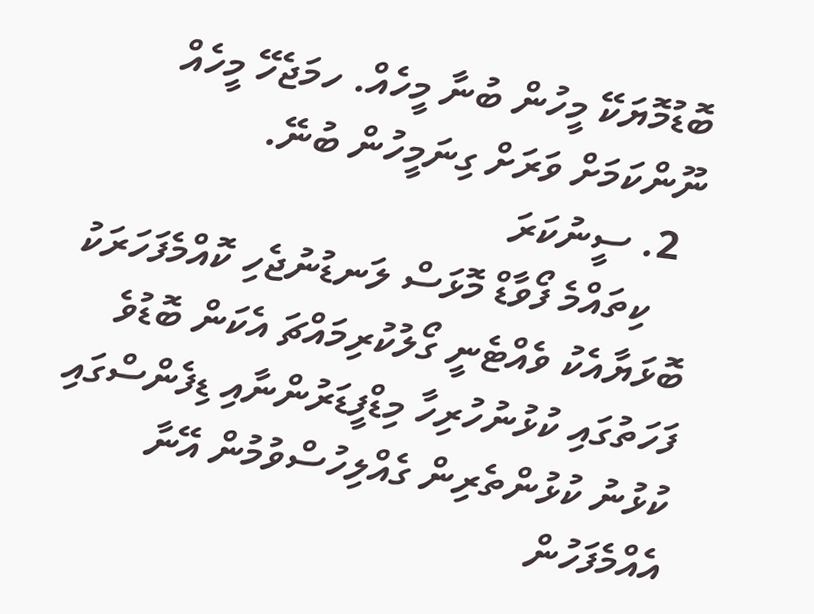ބޮޑުމޮޔަކޭ މީހުން ބުނާ މީހެއް. ހމަޖެހޭ މީހެއް ނޫންކަމަށް ވަރަށް ގިނަމީހުން ބުނޭ.
  2. ސީނުކަރަ
    ކިތައްމެ ފޯވާޑް މޮޅަސް ލަނޑުނުޖެހި ކޮއްމެފަހަރަކު ބޮޅަޔާއެކު ވެއްޓެނީ ގޯލުކުރިމައްޗަ އެކަން ބޮޑުވެ ފަހަތުގައި ކުޅުނުހުރިހާ މިޑްފީޑަރުންނާއި ޑިފެންސްގައި ކުޅުނު ކުޅުންތެރިން ގެއްލިހުސްވުމުން އޭނާ އެއްމެފަހުން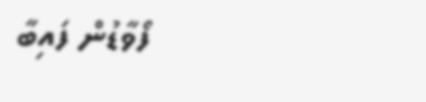ފޯވާޑުން ފައިބާ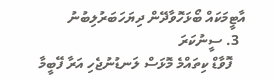އާޓީމަކައް ބޯޅަހޮވާދޭން ދިޔަހަބަރުލިބުނު
  3. ސީނުކަރަ
    ފޮވާޑް ކިތައްމެ މޮޅަސް ލަނޑުނުޖެހި އަރާ ފޭބީމާ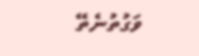ވަގުތުނެތޭ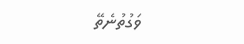ވަގުތުނެތޭ